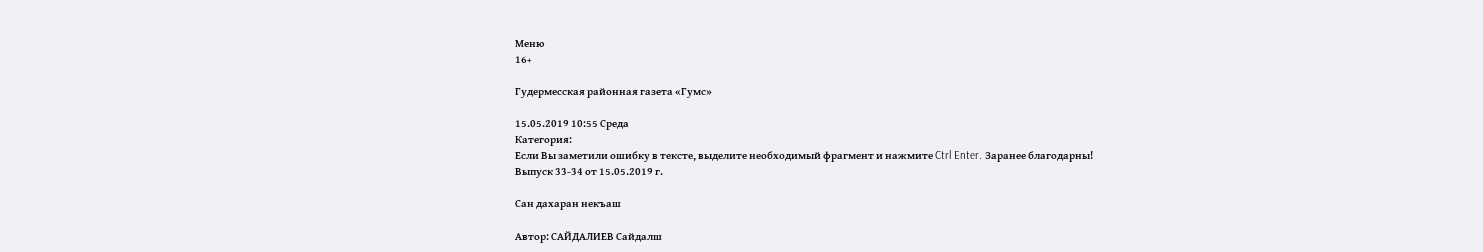Меню
16+

Гудермесская районная газета «Гумс»

15.05.2019 10:55 Среда
Категория:
Если Вы заметили ошибку в тексте, выделите необходимый фрагмент и нажмите Ctrl Enter. Заранее благодарны!
Выпуск 33-34 от 15.05.2019 г.

Сан дахаран некъаш

Автор: САЙДАЛИЕВ Сайдалш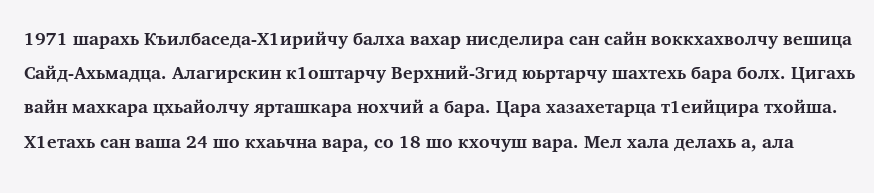1971 шарахь Къилбаседа-Х1ирийчу балха вахар нисделира сан сайн воккхахволчу вешица Сайд-Ахьмадца. Алагирскин к1оштарчу Верхний-Згид юьртарчу шахтехь бара болх. Цигахь вайн махкара цхьайолчу ярташкара нохчий а бара. Цара хазахетарца т1еийцира тхойша. Х1етахь сан ваша 24 шо кхаьчна вара, со 18 шо кхочуш вара. Мел хала делахь а, ала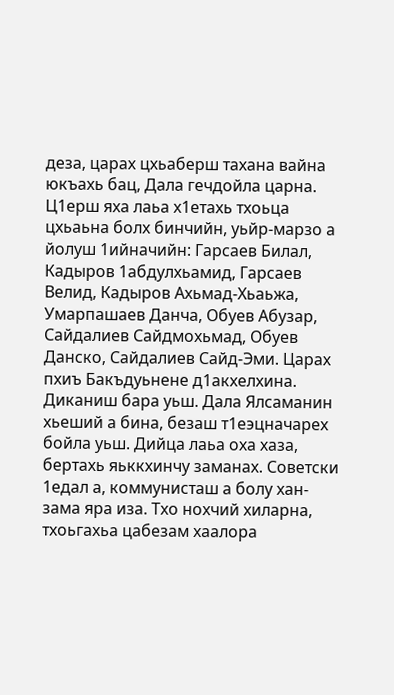деза, царах цхьаберш тахана вайна юкъахь бац, Дала гечдойла царна. Ц1ерш яха лаьа х1етахь тхоьца цхьаьна болх бинчийн, уьйр-марзо а йолуш 1ийначийн: Гарсаев Билал, Кадыров 1абдулхьамид, Гарсаев Велид, Кадыров Ахьмад-Хьаьжа, Умарпашаев Данча, Обуев Абузар, Сайдалиев Сайдмохьмад, Обуев Данско, Сайдалиев Сайд-Эми. Царах пхиъ Бакъдуьнене д1акхелхина. Диканиш бара уьш. Дала Ялсаманин хьеший а бина, безаш т1еэцначарех бойла уьш. Дийца лаьа оха хаза, бертахь яьккхинчу заманах. Советски 1едал а, коммунисташ а болу хан-зама яра иза. Тхо нохчий хиларна, тхоьгахьа цабезам хаалора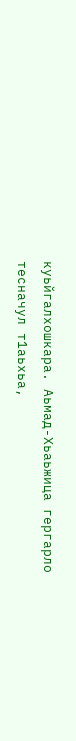куьйгалхошкара. Аьмад-Хьаьжица гергарло тесначул т1аьхьа,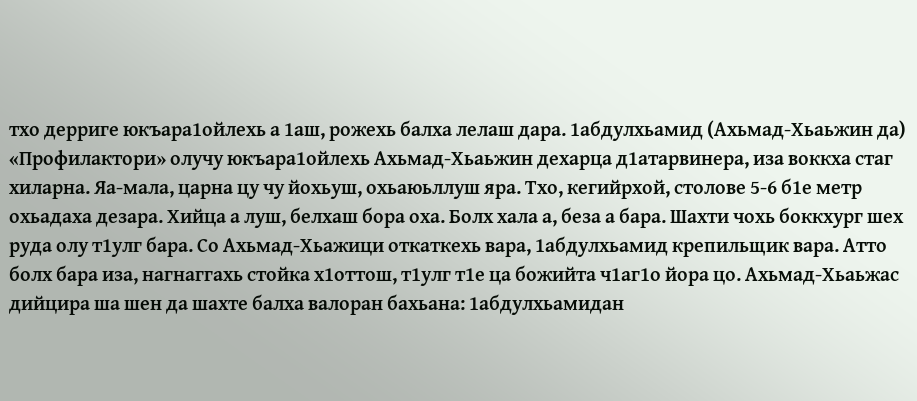тхо дерриге юкъара1ойлехь а 1аш, рожехь балха лелаш дара. 1абдулхьамид (Ахьмад-Хьаьжин да) «Профилактори» олучу юкъара1ойлехь Ахьмад-Хьаьжин дехарца д1атарвинера, иза воккха стаг хиларна. Яа-мала, царна цу чу йохьуш, охьаюьллуш яра. Тхо, кегийрхой, столове 5-6 б1е метр охьадаха дезара. Хийца а луш, белхаш бора оха. Болх хала а, беза а бара. Шахти чохь боккхург шех руда олу т1улг бара. Со Ахьмад-Хьажици откаткехь вара, 1абдулхьамид крепильщик вара. Атто болх бара иза, нагнаггахь стойка х1оттош, т1улг т1е ца божийта ч1аг1о йора цо. Ахьмад-Хьаьжас дийцира ша шен да шахте балха валоран бахьана: 1абдулхьамидан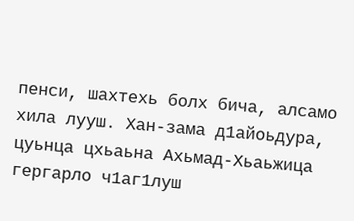пенси, шахтехь болх бича, алсамо хила лууш. Хан-зама д1айоьдура, цуьнца цхьаьна Ахьмад-Хьаьжица гергарло ч1аг1луш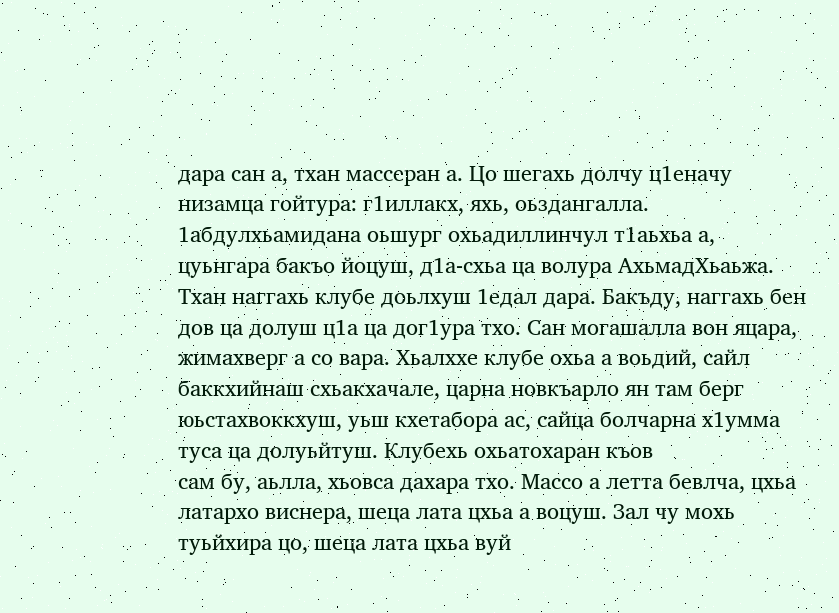дара сан а, тхан массеран а. Цо шегахь долчу ц1еначу низамца гойтура: г1иллакх, яхь, оьздангалла. 1абдулхьамидана оьшург охьадиллинчул т1аьхьа а, цуьнгара бакъо йоцуш, д1а-схьа ца волура АхьмадХьаьжа. Тхан наггахь клубе доьлхуш 1едал дара. Бакъду, наггахь бен дов ца долуш ц1а ца дог1ура тхо. Сан могашалла вон яцара, жимахверг а со вара. Хьалххе клубе охьа а воьдий, сайл баккхийнаш схьакхачале, царна новкъарло ян там берг юьстахвоккхуш, уьш кхетабора ас, сайца болчарна х1умма туса ца долуьйтуш. Клубехь охьатохаран къов
сам бу, аьлла, хьовса дахара тхо. Массо а летта бевлча, цхьа латархо виснера, шеца лата цхьа а воцуш. Зал чу мохь туьйхира цо, шеца лата цхьа вуй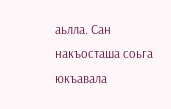аьлла. Сан накъосташа соьга юкъавала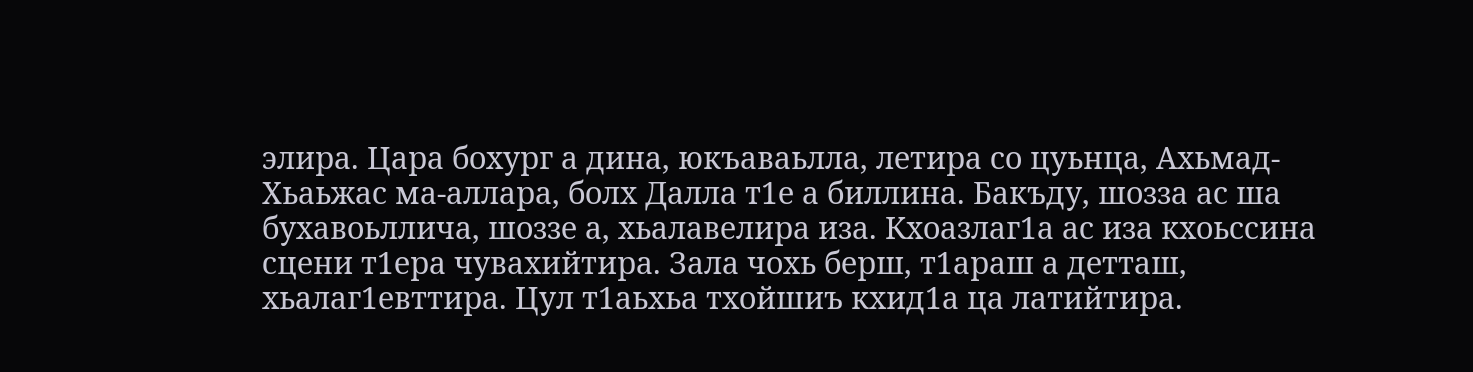элира. Цара бохург а дина, юкъаваьлла, летира со цуьнца, Ахьмад-Хьаьжас ма-аллара, болх Далла т1е а биллина. Бакъду, шозза ас ша бухавоьллича, шоззе а, хьалавелира иза. Кхоазлаг1а ас иза кхоьссина сцени т1ера чувахийтира. Зала чохь берш, т1араш а детташ, хьалаг1евттира. Цул т1аьхьа тхойшиъ кхид1а ца латийтира.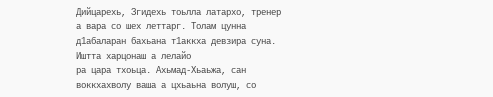Дийцарехь, Згидехь тоьлла латархо, тренер а вара со шех леттарг. Толам цунна д1абаларан бахьана т1аккха девзира суна. Иштта харцонаш а лелайо
ра цара тхоьца. Ахьмад-Хьаьжа, сан воккхахволу ваша а цхьаьна волуш, со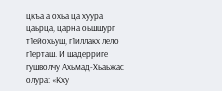цкъа а охьа ца хуура цаьрца, царна оьшшург т1ейохьуш, г1иллакх лело г1ерташ. И шадерриге гушволчу Ахьмад-Хьаьжас олура: «Кху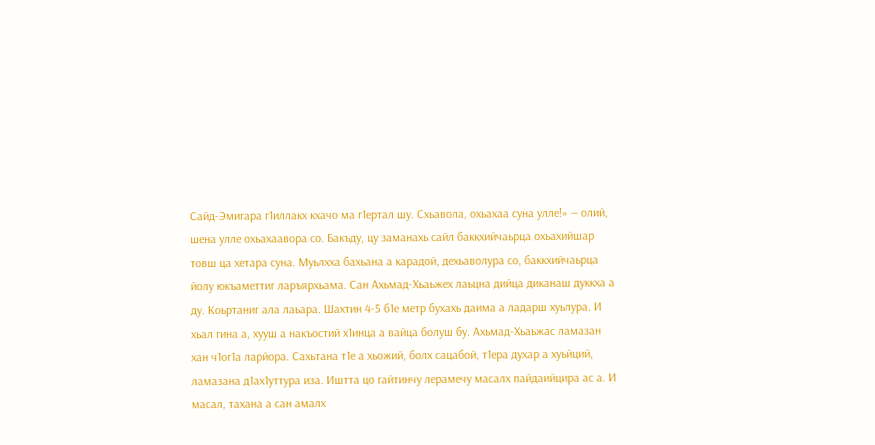Сайд-Эмигара г1иллакх кхачо ма г1ертал шу. Схьавола, охьахаа суна улле!» — олий, шена улле охьахаавора со. Бакъду, цу заманахь сайл баккхийчаьрца охьахийшар товш ца хетара суна. Муьлхха бахьана а карадой, дехьаволура со, баккхийчаьрца йолу юкъаметтиг ларъярхьама. Сан Ахьмад-Хьаьжех лаьцна дийца диканаш дуккха а ду. Коьртаниг ала лаьара. Шахтин 4-5 б1е метр бухахь даима а ладарш хуьлура. И хьал гина а, хууш а накъостий х1инца а вайца болуш бу. Ахьмад-Хьаьжас ламазан хан ч1ог1а ларйора. Сахьтана т1е а хьожий, болх сацабой, т1ера духар а хуьйций, ламазана д1ах1уттура иза. Иштта цо гайтинчу лерамечу масалх пайдаийцира ас а. И масал, тахана а сан амалх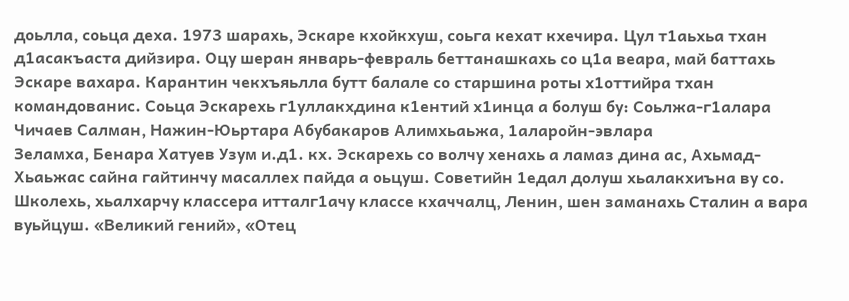доьлла, соьца деха. 1973 шарахь, Эскаре кхойкхуш, соьга кехат кхечира. Цул т1аьхьа тхан д1асакъаста дийзира. Оцу шеран январь-февраль беттанашкахь со ц1а веара, май баттахь Эскаре вахара. Карантин чекхъяьлла бутт балале со старшина роты х1оттийра тхан командованис. Соьца Эскарехь г1уллакхдина к1ентий х1инца а болуш бу: Соьлжа-г1алара Чичаев Салман, Нажин-Юьртара Абубакаров Алимхьаьжа, 1аларойн-эвлара
Зеламха, Бенара Хатуев Узум и.д1. кх. Эскарехь со волчу хенахь а ламаз дина ас, Ахьмад-Хьаьжас сайна гайтинчу масаллех пайда а оьцуш. Советийн 1едал долуш хьалакхиъна ву со. Школехь, хьалхарчу классера итталг1ачу классе кхаччалц, Ленин, шен заманахь Сталин а вара вуьйцуш. «Великий гений», «Отец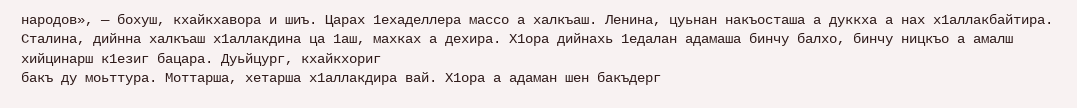народов», — бохуш, кхайкхавора и шиъ. Царах 1ехаделлера массо а халкъаш. Ленина, цуьнан накъосташа а дуккха а нах х1аллакбайтира. Сталина, дийнна халкъаш х1аллакдина ца 1аш, махках а дехира. Х1ора дийнахь 1едалан адамаша бинчу балхо, бинчу ницкъо а амалш хийцинарш к1езиг бацара. Дуьйцург, кхайкхориг
бакъ ду моьттура. Моттарша, хетарша х1аллакдира вай. Х1ора а адаман шен бакъдерг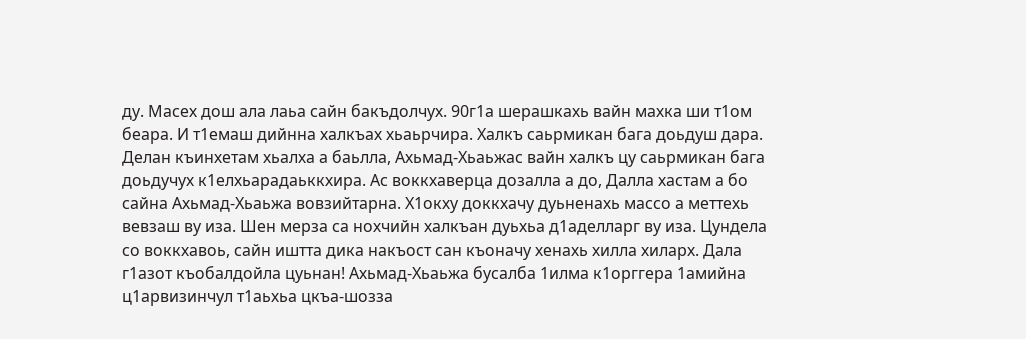ду. Масех дош ала лаьа сайн бакъдолчух. 90г1а шерашкахь вайн махка ши т1ом беара. И т1емаш дийнна халкъах хьаьрчира. Халкъ саьрмикан бага доьдуш дара. Делан къинхетам хьалха а баьлла, Ахьмад-Хьаьжас вайн халкъ цу саьрмикан бага доьдучух к1елхьарадаьккхира. Ас воккхаверца дозалла а до, Далла хастам а бо сайна Ахьмад-Хьаьжа вовзийтарна. Х1окху доккхачу дуьненахь массо а меттехь вевзаш ву иза. Шен мерза са нохчийн халкъан дуьхьа д1аделларг ву иза. Цундела со воккхавоь, сайн иштта дика накъост сан къоначу хенахь хилла хиларх. Дала г1азот къобалдойла цуьнан! Ахьмад-Хьаьжа бусалба 1илма к1орггера 1амийна ц1арвизинчул т1аьхьа цкъа-шозза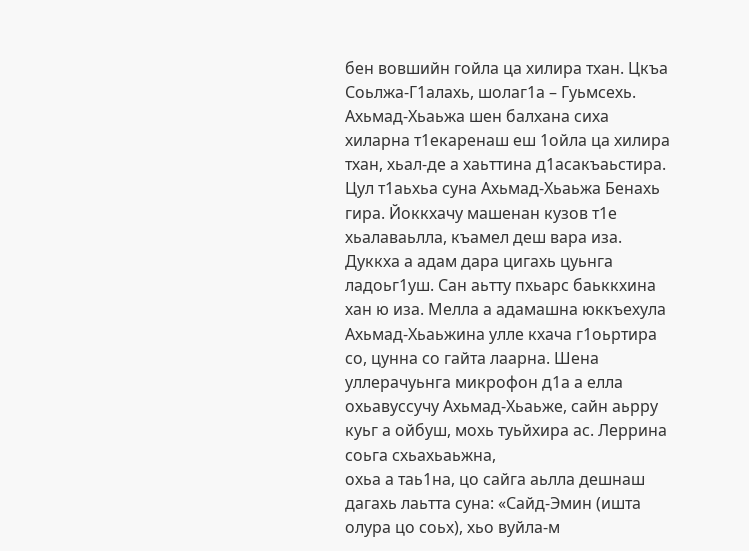бен вовшийн гойла ца хилира тхан. Цкъа Соьлжа-Г1алахь, шолаг1а – Гуьмсехь. Ахьмад-Хьаьжа шен балхана сиха хиларна т1екаренаш еш 1ойла ца хилира тхан, хьал-де а хаьттина д1асакъаьстира. Цул т1аьхьа суна Ахьмад-Хьаьжа Бенахь гира. Йоккхачу машенан кузов т1е хьалаваьлла, къамел деш вара иза. Дуккха а адам дара цигахь цуьнга ладоьг1уш. Сан аьтту пхьарс баьккхина хан ю иза. Мелла а адамашна юккъехула Ахьмад-Хьаьжина улле кхача г1оьртира со, цунна со гайта лаарна. Шена уллерачуьнга микрофон д1а а елла охьавуссучу Ахьмад-Хьаьже, сайн аьрру куьг а ойбуш, мохь туьйхира ас. Леррина соьга схьахьаьжна,
охьа а таь1на, цо сайга аьлла дешнаш дагахь лаьтта суна: «Сайд-Эмин (ишта олура цо соьх), хьо вуйла-м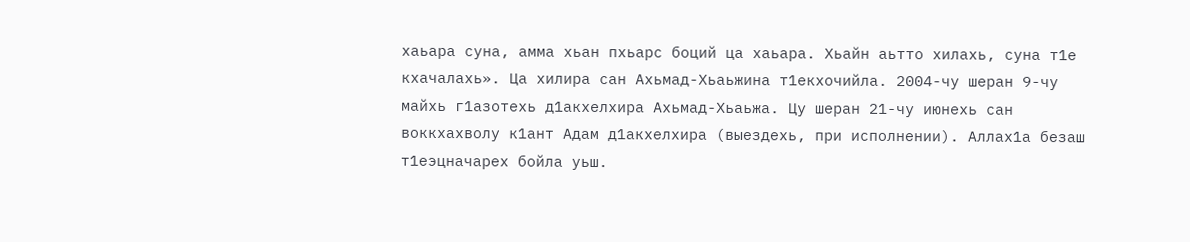хаьара суна, амма хьан пхьарс боций ца хаьара. Хьайн аьтто хилахь, суна т1е кхачалахь». Ца хилира сан Ахьмад-Хьаьжина т1екхочийла. 2004-чу шеран 9-чу майхь г1азотехь д1акхелхира Ахьмад-Хьаьжа. Цу шеран 21-чу июнехь сан воккхахволу к1ант Адам д1акхелхира (выездехь, при исполнении). Аллах1а безаш т1еэцначарех бойла уьш.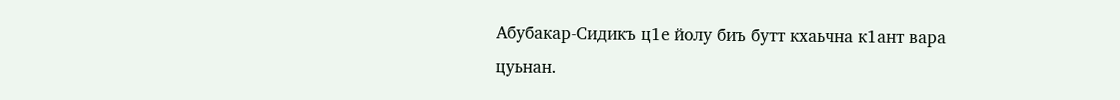Абубакар-Сидикъ ц1е йолу биъ бутт кхаьчна к1ант вара цуьнан.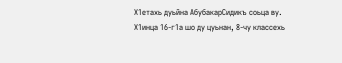Х1етахь дуьйна АбубакарСидикъ соьца ву. Х1инца 16-г1а шо ду цуьнан, 8-чу классехь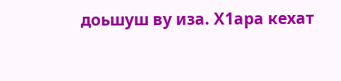доьшуш ву иза. Х1ара кехат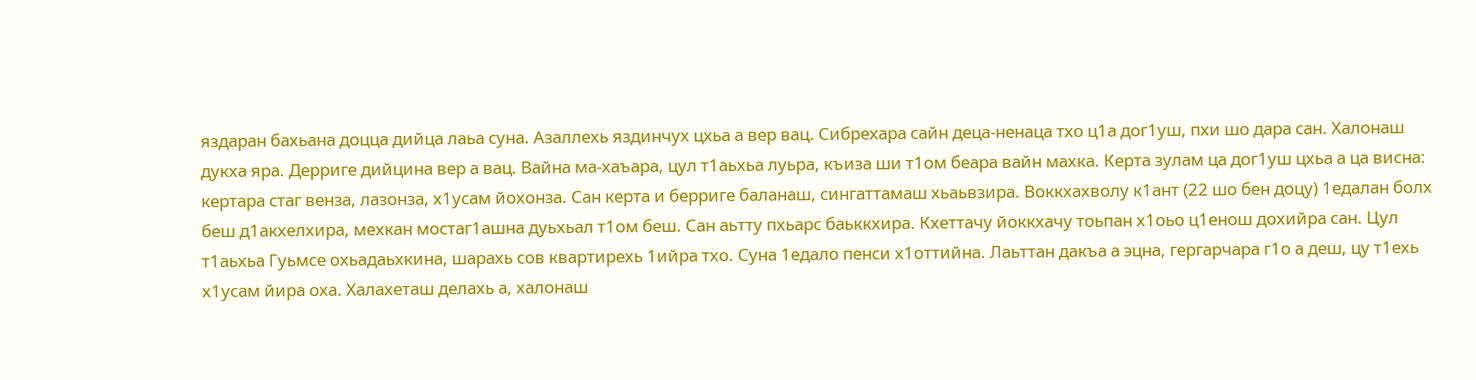яздаран бахьана доцца дийца лаьа суна. Азаллехь яздинчух цхьа а вер вац. Сибрехара сайн деца-ненаца тхо ц1а дог1уш, пхи шо дара сан. Халонаш дукха яра. Дерриге дийцина вер а вац. Вайна ма-хаъара, цул т1аьхьа луьра, къиза ши т1ом беара вайн махка. Керта зулам ца дог1уш цхьа а ца висна: кертара стаг венза, лазонза, х1усам йохонза. Сан керта и берриге баланаш, сингаттамаш хьаьвзира. Воккхахволу к1ант (22 шо бен доцу) 1едалан болх беш д1акхелхира, мехкан мостаг1ашна дуьхьал т1ом беш. Сан аьтту пхьарс баьккхира. Кхеттачу йоккхачу тоьпан х1оьо ц1енош дохийра сан. Цул т1аьхьа Гуьмсе охьадаьхкина, шарахь сов квартирехь 1ийра тхо. Суна 1едало пенси х1оттийна. Лаьттан дакъа а эцна, гергарчара г1о а деш, цу т1ехь х1усам йира оха. Халахеташ делахь а, халонаш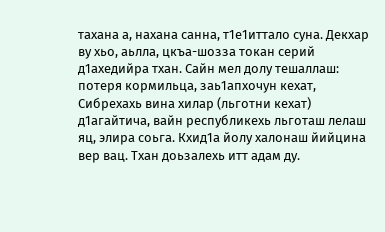тахана а, нахана санна, т1е1иттало суна. Декхар ву хьо, аьлла, цкъа-шозза токан серий д1ахедийра тхан. Сайн мел долу тешаллаш: потеря кормильца, заь1апхочун кехат, Сибрехахь вина хилар (льготни кехат) д1агайтича, вайн республикехь льготаш лелаш яц, элира соьга. Кхид1а йолу халонаш йийцина вер вац. Тхан доьзалехь итт адам ду.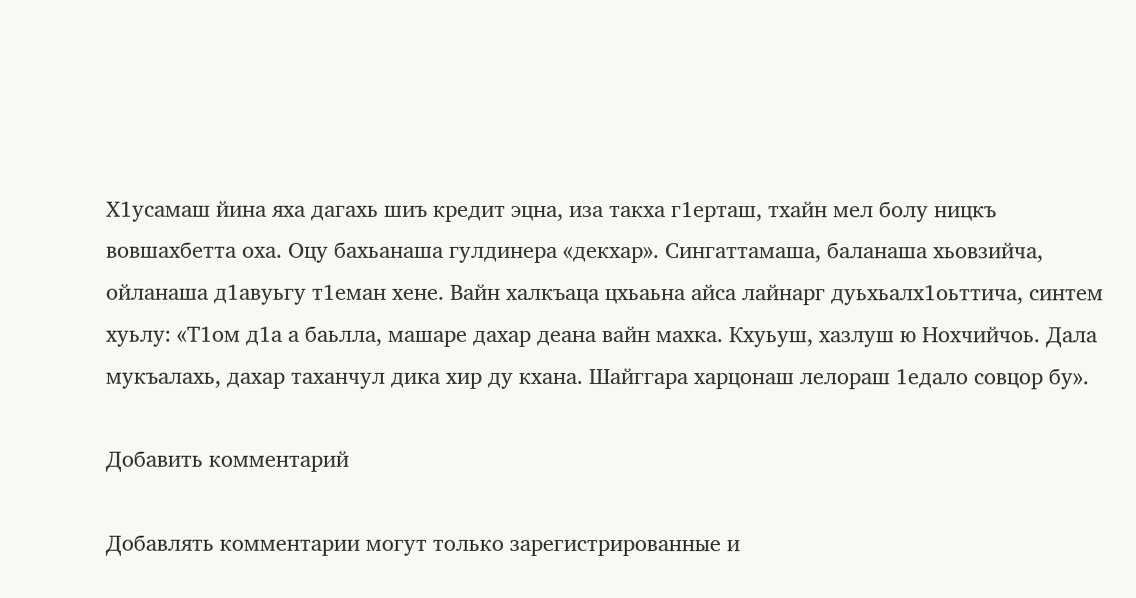Х1усамаш йина яха дагахь шиъ кредит эцна, иза такха г1ерташ, тхайн мел болу ницкъ вовшахбетта оха. Оцу бахьанаша гулдинера «декхар». Сингаттамаша, баланаша хьовзийча, ойланаша д1авуьгу т1еман хене. Вайн халкъаца цхьаьна айса лайнарг дуьхьалх1оьттича, синтем хуьлу: «Т1ом д1а а баьлла, машаре дахар деана вайн махка. Кхуьуш, хазлуш ю Нохчийчоь. Дала мукъалахь, дахар таханчул дика хир ду кхана. Шайггара харцонаш лелораш 1едало совцор бу».

Добавить комментарий

Добавлять комментарии могут только зарегистрированные и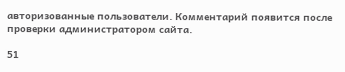авторизованные пользователи. Комментарий появится после проверки администратором сайта.

51